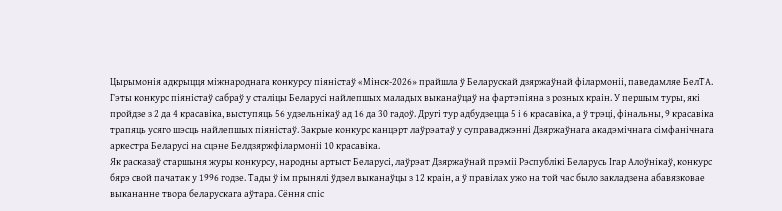Цырымонія адкрыцця міжнароднага конкурсу піяністаў «Мінск-2026» прайшла ў Беларускай дзяржаўнай філармоніі, паведамляе БелТА.
Гэты конкурс піяністаў сабраў у сталіцы Беларусі найлепшых маладых выканаўцаў на фартэпіяна з розных краін. У першым туры, які пройдзе з 2 да 4 красавіка, выступяць 56 удзельнікаў ад 16 да 30 гадоў. Другі тур адбудзецца 5 і 6 красавіка, а ў трэці, фінальны, 9 красавіка трапяць усяго шэсць найлепшых піяністаў. Закрые конкурс канцэрт лаўрэатаў у суправаджэнні Дзяржаўнага акадэмічнага сімфанічнага аркестра Беларусі на сцэне Белдзяржфілармоніі 10 красавіка.
Як расказаў старшыня журы конкурсу, народны артыст Беларусі, лаўрэат Дзяржаўнай прэміі Рэспублікі Беларусь Ігар Алоўнікаў, конкурс бярэ свой пачатак у 1996 годзе. Тады ў ім прынялі ўдзел выканаўцы з 12 краін, а ў правілах ужо на той час было закладзена абавязковае выкананне твора беларускага аўтара. Сёння спіс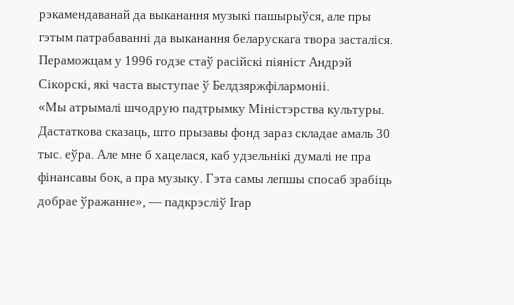рэкамендаванай да выканання музыкі пашырыўся, але пры гэтым патрабаванні да выканання беларускага твора засталіся. Пераможцам у 1996 годзе стаў расійскі піяніст Андрэй Сікорскі, які часта выступае ў Белдзяржфілармоніі.
«Мы атрымалі шчодрую падтрымку Міністэрства культуры. Дастаткова сказаць, што прызавы фонд зараз складае амаль 30 тыс. еўра. Але мне б хацелася, каб удзельнікі думалі не пра фінансавы бок, а пра музыку. Гэта самы лепшы спосаб зрабіць добрае ўражанне», — падкрэсліў Ігар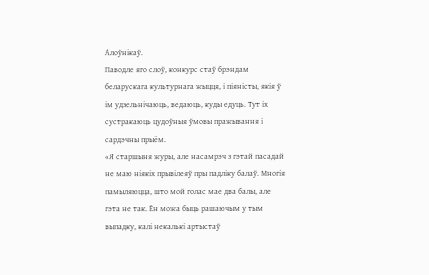Алоўнікаў.
Паводле яго слоў, конкурс стаў брэндам беларускага культурнага жыцця, і піяністы, якія ў ім удзельнічаюць, ведаюць, куды едуць. Тут іх сустракаюць цудоўныя ўмовы пражывання і сардэчны прыём.
«Я старшыня журы, але насамрэч з гэтай пасадай не маю ніякіх прывілеяў пры падліку балаў. Многія памыляюцца, што мой голас мае два балы, але гэта не так. Ён можа быць рашаючым у тым выпадку, калі некалькі артыстаў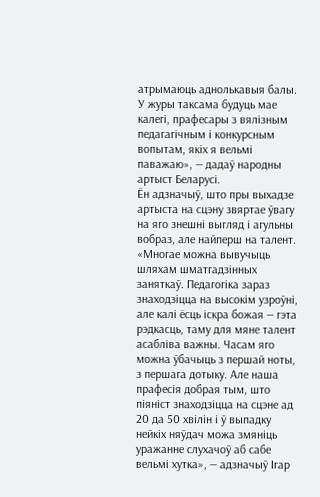атрымаюць аднолькавыя балы. У журы таксама будуць мае калегі, прафесары з вялізным педагагічным і конкурсным вопытам, якіх я вельмі паважаю», — дадаў народны артыст Беларусі.
Ён адзначыў, што пры выхадзе артыста на сцэну звяртае ўвагу на яго знешні выгляд і агульны вобраз, але найперш на талент. «Многае можна вывучыць шляхам шматгадзінных заняткаў. Педагогіка зараз знаходзіцца на высокім узроўні, але калі ёсць іскра божая — гэта рэдкасць, таму для мяне талент асабліва важны. Часам яго можна ўбачыць з першай ноты, з першага дотыку. Але наша прафесія добрая тым, што піяніст знаходзіцца на сцэне ад 20 да 50 хвілін і ў выпадку нейкіх няўдач можа змяніць уражанне слухачоў аб сабе вельмі хутка», — адзначыў Ігар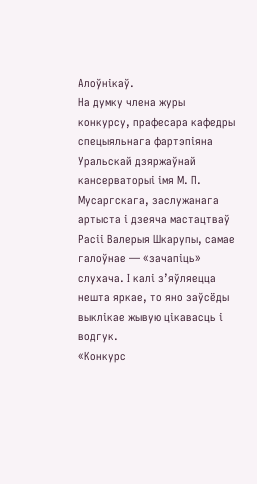Алоўнікаў.
На думку члена журы конкурсу, прафесара кафедры спецыяльнага фартэпіяна Уральскай дзяржаўнай кансерваторыі імя М. П. Мусаргскага, заслужанага артыста і дзеяча мастацтваў Расіі Валерыя Шкарупы, самае галоўнае — «зачапіць» слухача. І калі з’яўляецца нешта яркае, то яно заўсёды выклікае жывую цікавасць і водгук.
«Конкурс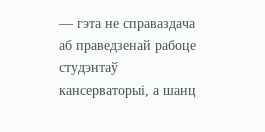— гэта не справаздача аб праведзенай рабоце студэнтаў кансерваторыі, а шанц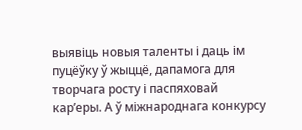выявіць новыя таленты і даць ім пуцёўку ў жыццё, дапамога для творчага росту і паспяховай кар’еры. А ў міжнароднага конкурсу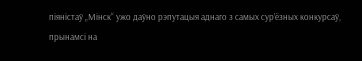піяністаў „Мінск“ ужо даўно рэпутацыя аднаго з самых сур’ёзных конкурсаў, прынамсі на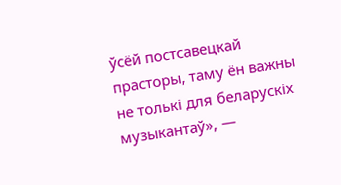ўсёй постсавецкай прасторы, таму ён важны не толькі для беларускіх музыкантаў», —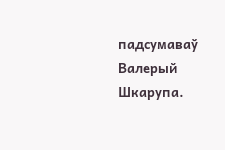падсумаваў Валерый Шкарупа.